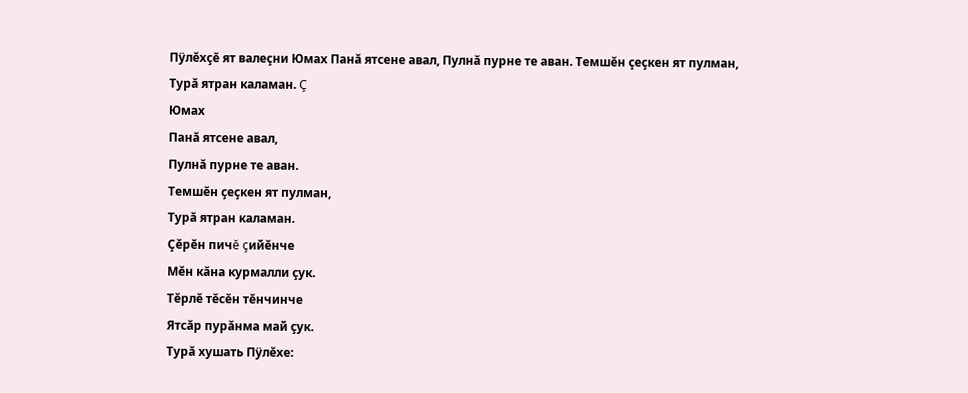Пÿлĕхçĕ ят валеçни Юмах Панă ятсене авал, Пулнă пурне те аван. Темшĕн çеçкен ят пулман, Турă ятран каламан. Ç
Юмах
Панă ятсене авал,
Пулнă пурне те аван.
Темшĕн çеçкен ят пулман,
Турă ятран каламан.
Çĕрĕн пичĕ çийĕнче
Мĕн кăна курмалли çук.
Тĕрлĕ тĕсĕн тĕнчинче
Ятсăр пурăнма май çук.
Турă хушать Пÿлĕхе: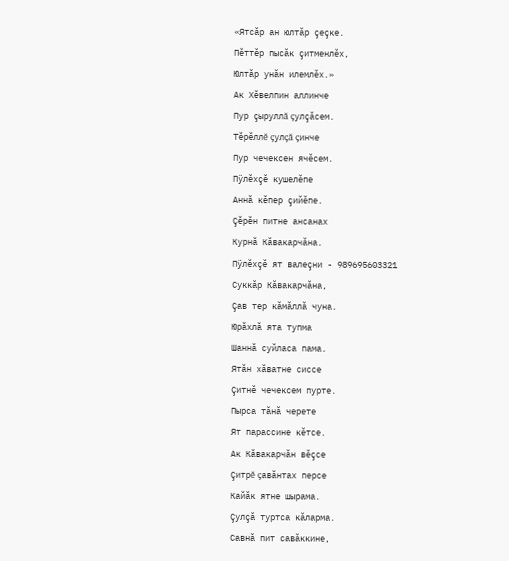«Ятсăр ан юлтăр çеçке.
Пĕттĕр пысăк çитменлĕх,
Юлтăр унăн илемлĕх.»
Ак Хĕвелпин аллинче
Пур çыруллă çулçăсем.
Тĕрĕллĕ çулçă çинче
Пур чечексен ячĕсем.
Пÿлĕхçĕ кушелĕпе
Аннă кĕпер çийĕпе.
Çĕрĕн питне ансанах
Курнă Кăвакарчăна.
Пÿлĕхçĕ ят валеçни - 989695603321
Суккăр Кăвакарчăна,
Çав тер кăмăллă чуна.
Юрăхлă ята тупма
Шаннă суйласа пама.
Ятăн хăватне сиссе
Çитнĕ чечексем пурте.
Пырса тăнă черете
Ят парассине кĕтсе.
Ак Кăвакарчăн вĕçсе
Çитрĕ çавăнтах персе
Кайăк ятне шырама.
Çулçă туртса кăларма.
Савнă пит савăккине,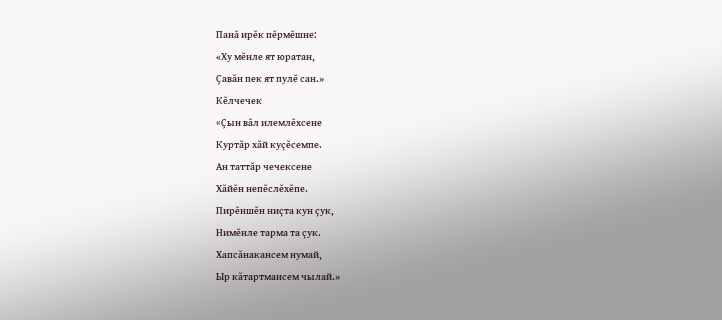Панă ирĕк пĕрмĕшне:
«Ху мĕнле ят юратан,
Çавăн пек ят пулĕ сан.»
Кĕлчечек
«Çын вăл илемлĕхсене
Куртăр хăй куçĕсемпе.
Ан таттăр чечексене
Хăйĕн непĕслĕхĕпе.
Пирĕншĕн ниçта кун çук,
Нимĕнле тарма та çук.
Хапсăнакансем нумай,
Ыр кăтартмансем чылай.»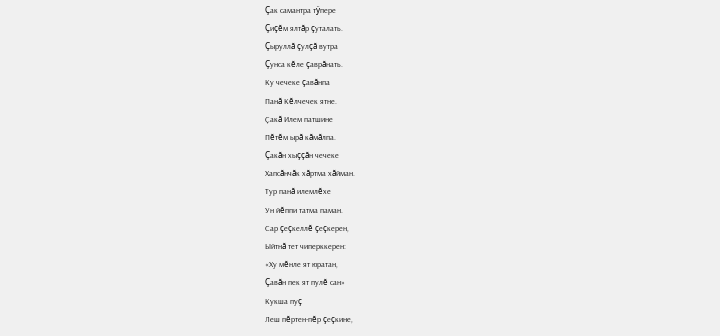Çак самантра тÿпере
Çиçĕм ялтăр çуталать.
Çыруллă çулçă вутра
Çунса кĕле çаврăнать.
Ку чечеке çавăнпа
Панă Кĕлчечек ятне.
Ҫакă Илем патшине
Пĕтĕм ырă кăмăлпа.
Çакăн хыççăн чечеке
Хапсăнчăк хăртма хăйман.
Тур панă илемлĕхе
Ун йĕппи татма паман.
Сар çеçкеллĕ çеçкерен,
Ыйтнă тет чиперккерен:
«Ху мĕнле ят юратан,
Çавăн пек ят пулĕ сан»
Кукша пуç
Леш пĕртен-пĕр çеçкине,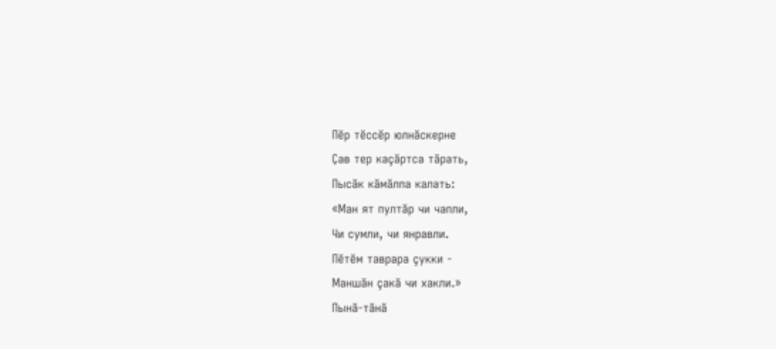Пĕр тĕссĕр юлнăскерне
Ҫав тер каçăртса тăрать,
Пысăк кăмăлпа калать:
«Ман ят пултăр чи чапли,
Чи сумли, чи янравли.
Пĕтĕм таврара çукки -
Маншӑн çакă чи хакли.»
Пынă-тăнă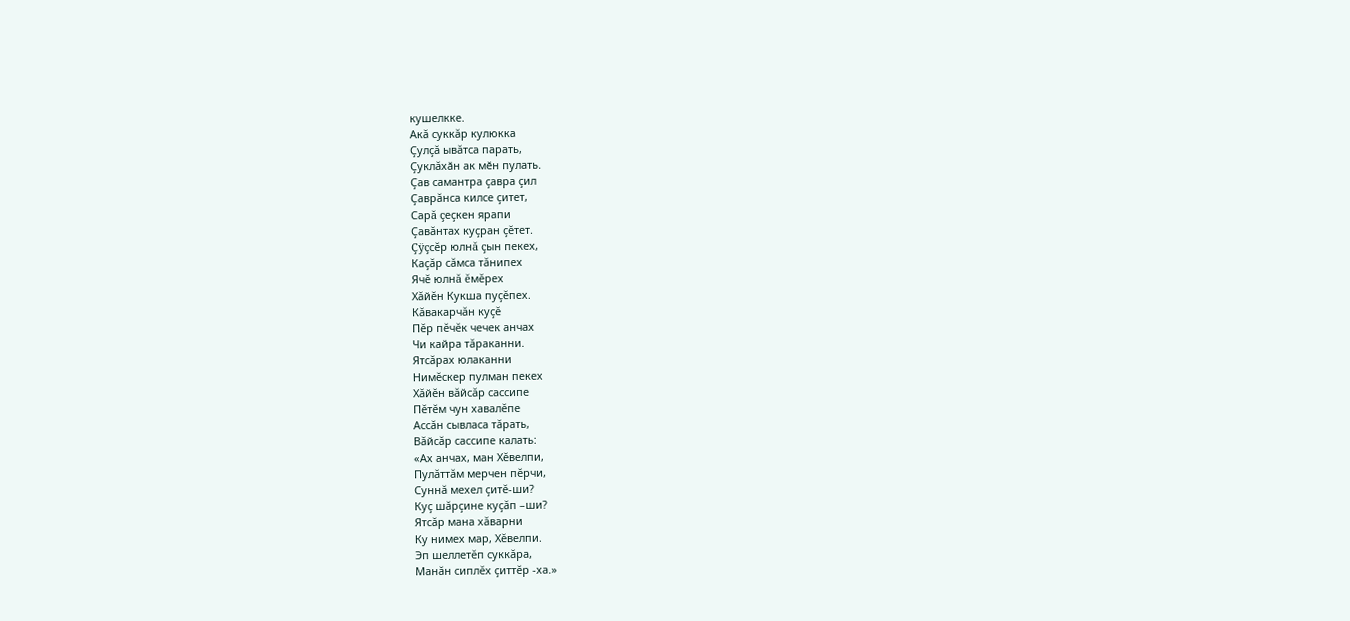кушелкке.
Акă суккăр кулюкка
Çулçă ывăтса парать,
Çуклăхӑн ак мӗн пулать.
Çав самантра çавра çил
Çаврăнса килсе çитет,
Сарă çеçкен ярапи
Çавăнтах куçран çĕтет.
Çÿçсĕр юлнă çын пекех,
Каçăр сăмса тăнипех
Ячĕ юлнă ĕмĕрех
Хăйĕн Кукша пуçĕпех.
Кăвакарчăн куçĕ
Пĕр пĕчĕк чечек анчах
Чи кайра тăраканни.
Ятсăрах юлаканни
Нимĕскер пулман пекех
Хăйĕн вăйсăр сассипе
Пĕтĕм чун хавалĕпе
Ассăн сывласа тăрать,
Вăйсăр сассипе калать:
«Ах анчах, ман Хĕвелпи,
Пулăттăм мерчен пĕрчи,
Суннă мехел çитĕ-ши?
Куç шăрçине куçăп –ши?
Ятсăр мана хăварни
Ку нимех мар, Хĕвелпи.
Эп шеллетĕп суккăра,
Манăн сиплĕх çиттĕр -ха.»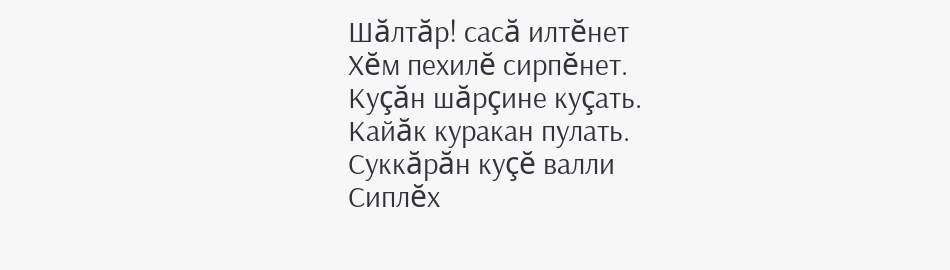Шăлтăр! сасă илтĕнет
Хĕм пехилĕ сирпĕнет.
Куçăн шăрçине куçать.
Кайăк куракан пулать.
Суккăрăн куçĕ валли
Сиплĕх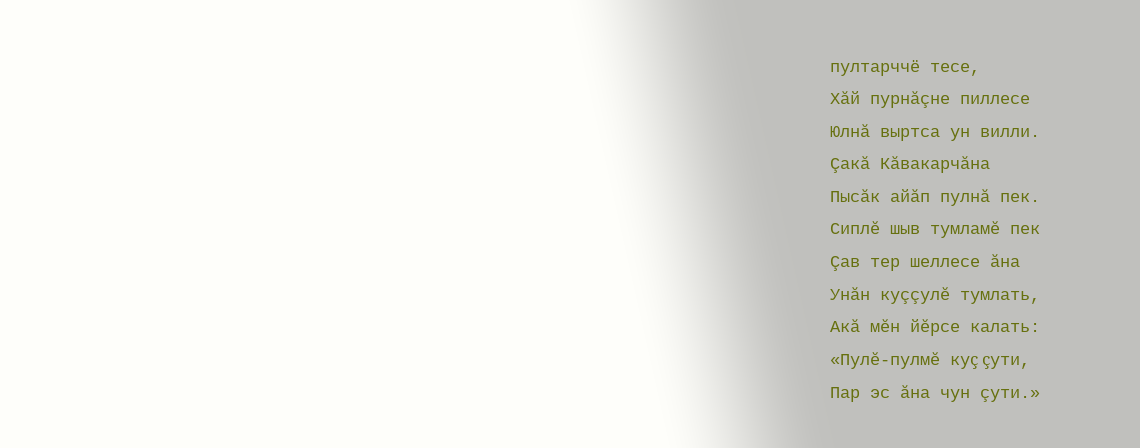пултарччё тесе,
Хăй пурнăçне пиллесе
Юлнă выртса ун вилли.
Çакă Кăвакарчăна
Пысăк айăп пулнă пек.
Сиплӗ шыв тумламĕ пек
Çав тер шеллесе ăна
Унăн куççулĕ тумлать,
Акă мĕн йĕрсе калать:
«Пулӗ-пулмӗ куç çути,
Пар эс ӑна чун çути.»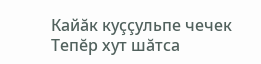Кайăк куççульпе чечек
Тепĕр хут шăтса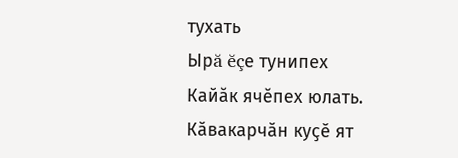тухать
Ырă ĕçе тунипех
Кайăк ячĕпех юлать.
Кӑвакарчӑн куҫӗ ят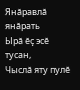Янӑравлӑ янӑрать
Ырӑ ӗҫ эсӗ тусан,
Чыслӑ яту пулӗ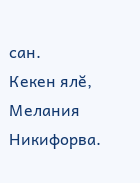сан.
Кекен ялĕ, Мелания Никифорва.